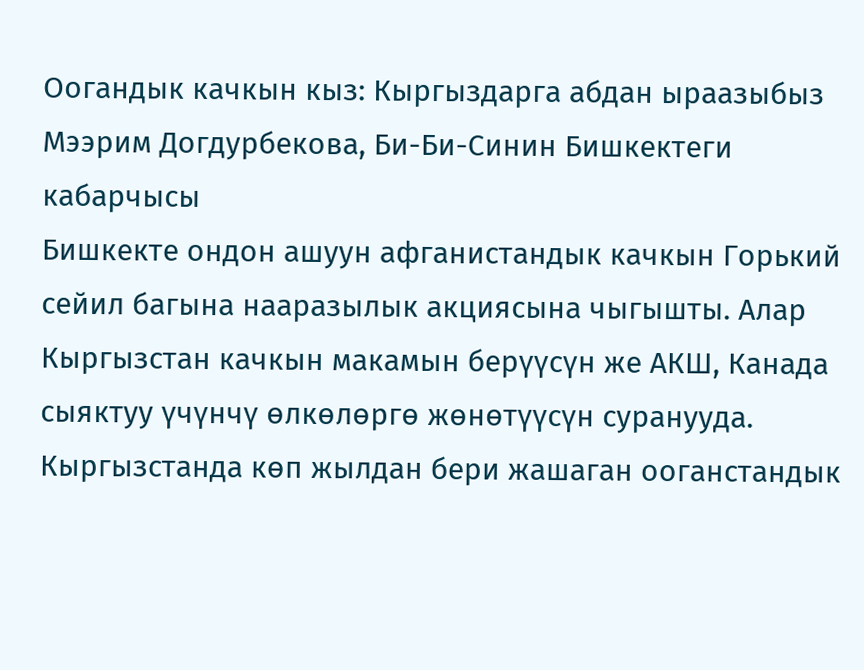Оогандык качкын кыз: Кыргыздарга абдан ыраазыбыз
Мээрим Догдурбекова, Би-Би-Синин Бишкектеги кабарчысы
Бишкекте ондон ашуун афганистандык качкын Горький сейил багына нааразылык акциясына чыгышты. Алар Кыргызстан качкын макамын берүүсүн же АКШ, Канада сыяктуу үчүнчү өлкөлөргө жөнөтүүсүн суранууда. Кыргызстанда көп жылдан бери жашаган ооганстандык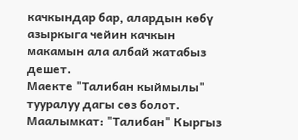качкындар бар, алардын көбү азыркыга чейин качкын макамын ала албай жатабыз дешет.
Маекте "Талибан кыймылы" тууралуу дагы сөз болот. Маалымкат: "Талибан" Кыргыз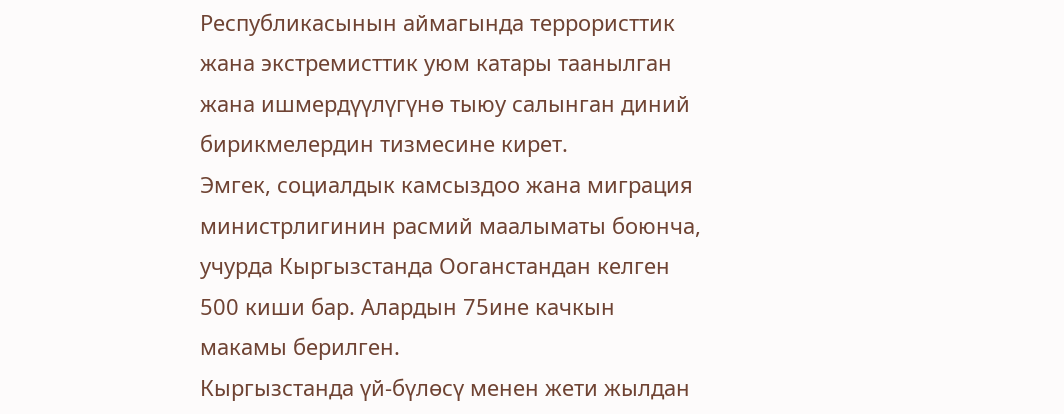Республикасынын аймагында террористтик жана экстремисттик уюм катары таанылган жана ишмердүүлүгүнө тыюу салынган диний бирикмелердин тизмесине кирет.
Эмгек, социалдык камсыздоо жана миграция министрлигинин расмий маалыматы боюнча, учурда Кыргызстанда Ооганстандан келген 500 киши бар. Алардын 75ине качкын макамы берилген.
Кыргызстанда үй-бүлөсү менен жети жылдан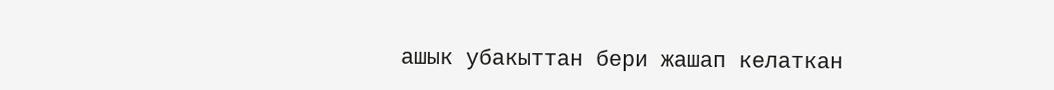ашык убакыттан бери жашап келаткан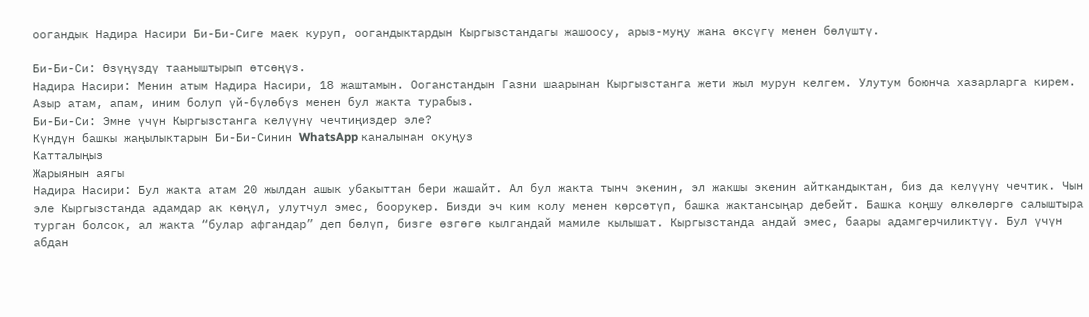оогандык Надира Насири Би-Би-Сиге маек куруп, оогандыктардын Кыргызстандагы жашоосу, арыз-муңу жана өксүгү менен бөлүштү.

Би-Би-Си: Өзүңүздү тааныштырып өтсөңүз.
Надира Насири: Менин атым Надира Насири, 18 жаштамын. Ооганстандын Газни шаарынан Кыргызстанга жети жыл мурун келгем. Улутум боюнча хазарларга кирем. Азыр атам, апам, иним болуп үй-бүлөбүз менен бул жакта турабыз.
Би-Би-Си: Эмне үчүн Кыргызстанга келүүнү чечтиңиздер эле?
Күндүн башкы жаңылыктарын Би-Би-Синин WhatsApp каналынан окуңуз
Катталыңыз
Жарыянын аягы
Надира Насири: Бул жакта атам 20 жылдан ашык убакыттан бери жашайт. Ал бул жакта тынч экенин, эл жакшы экенин айткандыктан, биз да келүүнү чечтик. Чын эле Кыргызстанда адамдар ак көңүл, улутчул эмес, боорукер. Бизди эч ким колу менен көрсөтүп, башка жактансыңар дебейт. Башка коңшу өлкөлөргө салыштыра турган болсок, ал жакта “булар афгандар” деп бөлүп, бизге өзгөгө кылгандай мамиле кылышат. Кыргызстанда андай эмес, баары адамгерчиликтүү. Бул үчүн абдан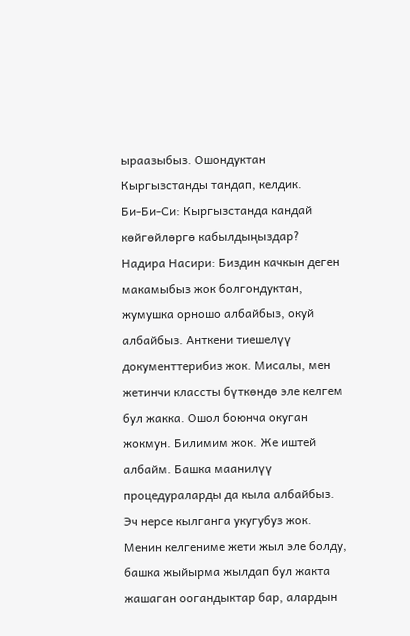ыраазыбыз. Ошондуктан Кыргызстанды тандап, келдик.
Би-Би-Си: Кыргызстанда кандай көйгөйлөргө кабылдыңыздар?
Надира Насири: Биздин качкын деген макамыбыз жок болгондуктан, жумушка орношо албайбыз, окуй албайбыз. Анткени тиешелүү документтерибиз жок. Мисалы, мен жетинчи классты бүткөндө эле келгем бул жакка. Ошол боюнча окуган жокмун. Билимим жок. Же иштей албайм. Башка маанилүү процедураларды да кыла албайбыз. Эч нерсе кылганга укугубуз жок. Менин келгениме жети жыл эле болду, башка жыйырма жылдап бул жакта жашаган оогандыктар бар, алардын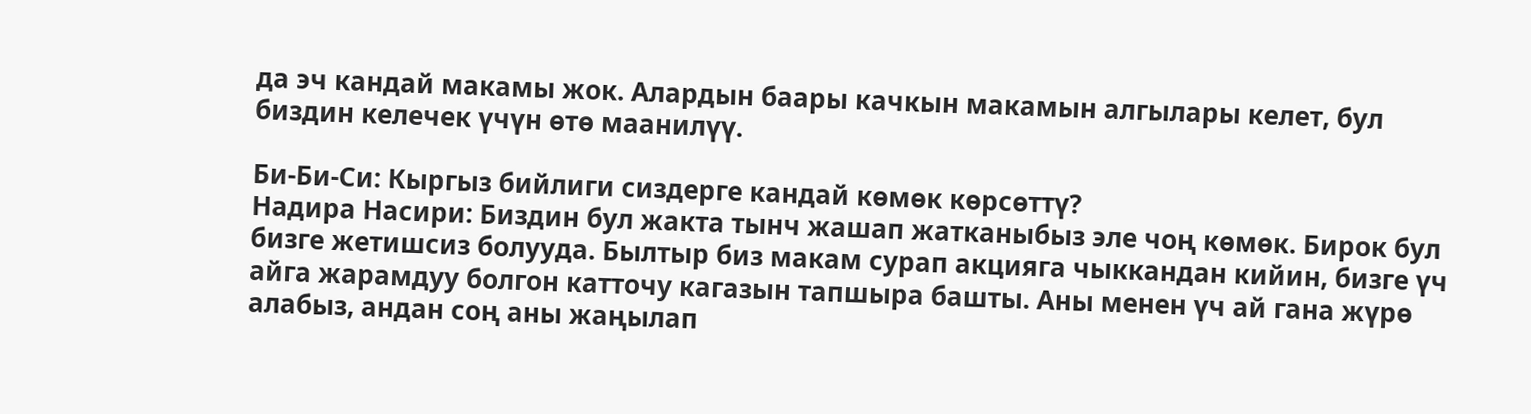да эч кандай макамы жок. Алардын баары качкын макамын алгылары келет, бул биздин келечек үчүн өтө маанилүү.

Би-Би-Си: Кыргыз бийлиги сиздерге кандай көмөк көрсөттү?
Надира Насири: Биздин бул жакта тынч жашап жатканыбыз эле чоң көмөк. Бирок бул бизге жетишсиз болууда. Былтыр биз макам сурап акцияга чыккандан кийин, бизге үч айга жарамдуу болгон катточу кагазын тапшыра башты. Аны менен үч ай гана жүрө алабыз, андан соң аны жаңылап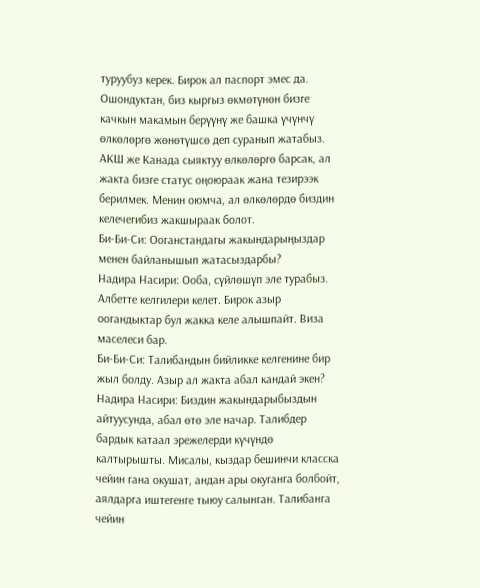туруубуз керек. Бирок ал паспорт эмес да. Ошондуктан, биз кыргыз өкмөтүнөн бизге качкын макамын берүүнү же башка үчүнчү өлкөлөргө жөнөтүшсө деп суранып жатабыз. АКШ же Канада сыяктуу өлкөлөргө барсак, ал жакта бизге статус оңоюраак жана тезирээк берилмек. Менин оюмча, ал өлкөлөрдө биздин келечегибиз жакшыраак болот.
Би-Би-Си: Ооганстандагы жакындарыңыздар менен байланышып жатасыздарбы?
Надира Насири: Ооба, сүйлөшүп эле турабыз. Албетте келгилери келет. Бирок азыр оогандыктар бул жакка келе алышпайт. Виза маселеси бар.
Би-Би-Си: Талибандын бийликке келгенине бир жыл болду. Азыр ал жакта абал кандай экен?
Надира Насири: Биздин жакындарыбыздын айтуусунда, абал өтө эле начар. Талибдер бардык катаал эрежелерди күчүндө калтырышты. Мисалы, кыздар бешинчи класска чейин гана окушат, андан ары окуганга болбойт, аялдарга иштегенге тыюу салынган. Талибанга чейин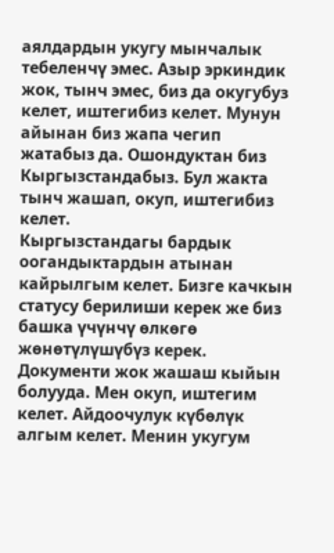аялдардын укугу мынчалык тебеленчү эмес. Азыр эркиндик жок, тынч эмес, биз да окугубуз келет, иштегибиз келет. Мунун айынан биз жапа чегип жатабыз да. Ошондуктан биз Кыргызстандабыз. Бул жакта тынч жашап, окуп, иштегибиз келет.
Кыргызстандагы бардык оогандыктардын атынан кайрылгым келет. Бизге качкын статусу берилиши керек же биз башка үчүнчү өлкөгө жөнөтүлүшүбүз керек. Документи жок жашаш кыйын болууда. Мен окуп, иштегим келет. Айдоочулук күбөлүк алгым келет. Менин укугум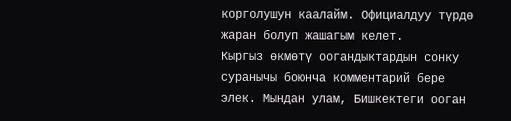корголушун каалайм. Официалдуу түрдө жаран болуп жашагым келет.
Кыргыз өкмөтү оогандыктардын сонку суранычы боюнча комментарий бере элек. Мындан улам, Бишкектеги ооган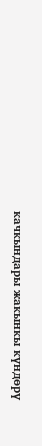качкындары жакынкы күндөрү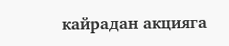кайрадан акцияга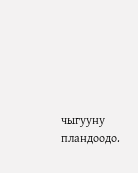чыгууну пландоодо.